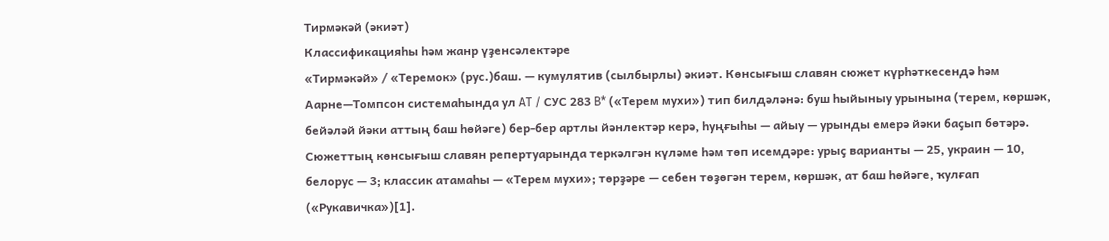Тирмәкәй (әкиәт)
Классификацияһы һәм жанр үҙенсәлектәре
«Тирмәкәй» / «Теремок» (рус.)баш. — кумулятив (сылбырлы) әкиәт. Көнсығыш славян сюжет күрһәткесендә һәм Аарне—Томпсон системаһында ул AT / СУС 283 B* («Терем мухи») тип билдәләнә: буш һыйыныу урынына (терем, көршәк, бейәләй йәки аттың баш һөйәге) бер-бер артлы йәнлектәр керә, һуңғыһы — айыу — урынды емерә йәки баҫып бөтәрә. Сюжеттың көнсығыш славян репертуарында теркәлгән күләме һәм төп исемдәре: урыҫ варианты — 25, украин — 10, белорус — 3; классик атамаһы — «Терем мухи»; төрҙәре — себен төҙөгән терем, көршәк, ат баш һөйәге, ҡулғап («Рукавичка»)[1].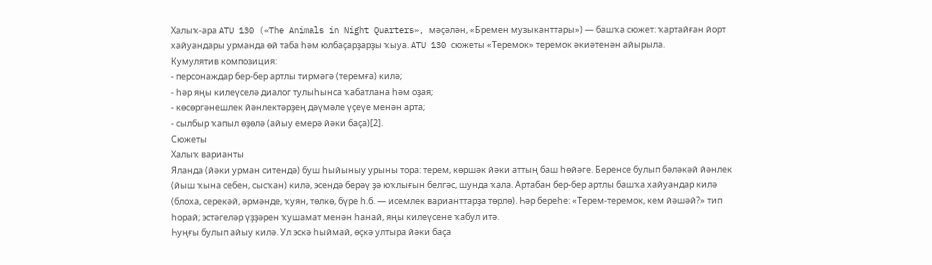Халыҡ-ара ATU 130 («The Animals in Night Quarters», мәҫәлән, «Бремен музыканттары») — башҡа сюжет: ҡартайған йорт хайуандары урманда өй таба һәм юлбаҫарҙарҙы ҡыуа. ATU 130 сюжеты «Теремок» теремок әкиәтенән айырыла.
Кумулятив композиция:
- персонаждар бер-бер артлы тирмәгә (теремға) килә;
- һәр яңы килеүселә диалог тулыһынса ҡабатлана һәм оҙая;
- көсөргәнешлек йәнлектәрҙең дәүмәле үҫеүе менән арта;
- сылбыр ҡапыл өҙөлә (айыу емерә йәки баҫа)[2].
Сюжеты
Халыҡ варианты
Яланда (йәки урман ситендә) буш һыйыныу урыны тора: терем, көршәк йәки аттың баш һөйәге. Беренсе булып бәләкәй йәнлек (йыш ҡына себен, сысҡан) килә, эсендә берәү ҙә юҡлығын белгәс, шунда ҡала. Артабан бер-бер артлы башҡа хайуандар килә (блоха, серекәй, әрмәнде, ҡуян, төлкө, бүре һ.б. — исемлек варианттарҙа төрлө). Һәр береһе: «Терем-теремок, кем йәшәй?» тип һорай; эстәгеләр үҙҙәрен ҡушамат менән һанай, яңы килеүсене ҡабул итә.
Һуңғы булып айыу килә. Ул эскә һыймай, өҫкә ултыра йәки баҫа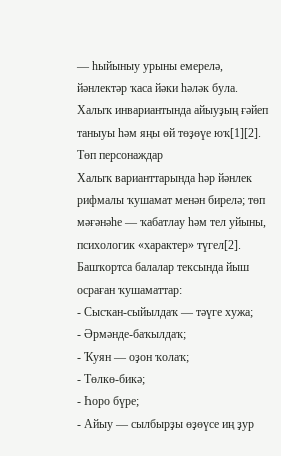— һыйыныу урыны емерелә, йәнлектәр ҡаса йәки һәләк була. Халыҡ инвариантында айыуҙың ғәйеп таныуы һәм яңы өй төҙөүе юҡ[1][2].
Төп персонаждар
Халыҡ варианттарында һәр йәнлек рифмалы ҡушамат менән бирелә; төп мәғәнәһе — ҡабатлау һәм тел уйыны, психологик «характер» түгел[2].
Башҡортса балалар тексында йыш осраған ҡушаматтар:
- Сысҡан-сыйылдаҡ — тәүге хужа;
- Әрмәнде-баҡылдаҡ;
- Ҡуян — оҙон ҡолаҡ;
- Төлкө-бикә;
- Һоро бүре;
- Айыу — сылбырҙы өҙөүсе иң ҙур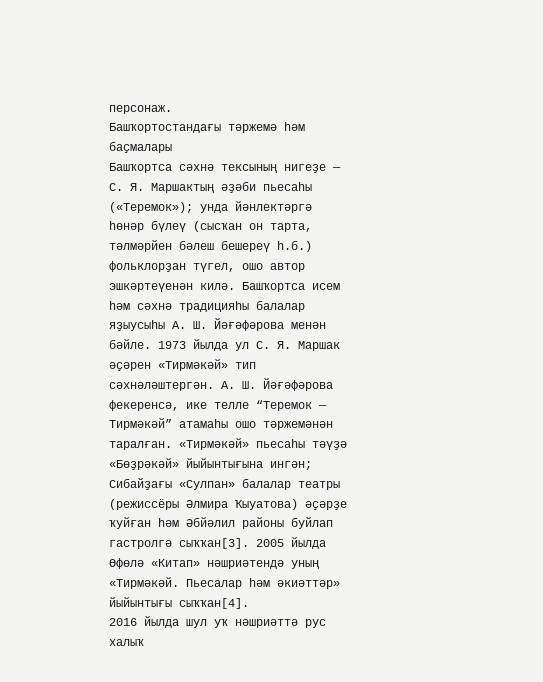персонаж.
Башҡортостандағы тәржемә һәм баҫмалары
Башҡортса сәхнә тексының нигеҙе — С. Я. Маршактың әҙәби пьесаһы («Теремок»); унда йәнлектәргә һөнәр бүлеү (сысҡан он тарта, тәлмәрйен бәлеш бешереү һ.б.) фольклорҙан түгел, ошо автор эшкәртеүенән килә. Башҡортса исем һәм сәхнә традицияһы балалар яҙыусыһы А. Ш. Йәғәфәрова менән бәйле. 1973 йылда ул С. Я. Маршак әҫәрен «Тирмәкәй» тип сәхнәләштергән. А. Ш. Йәғәфәрова фекеренсә, ике телле “Теремок — Тирмәкәй” атамаһы ошо тәржемәнән таралған. «Тирмәкәй» пьесаһы тәүҙә «Бөҙрәкәй» йыйынтығына ингән; Сибайҙағы «Сулпан» балалар театры (режиссёры Әлмира Ҡыуатова) әҫәрҙе ҡуйған һәм Әбйәлил районы буйлап гастролгә сыҡҡан[3]. 2005 йылда Өфөлә «Китап» нәшриәтендә уның «Тирмәкәй. Пьесалар һәм әкиәттәр» йыйынтығы сыҡҡан[4].
2016 йылда шул уҡ нәшриәттә рус халыҡ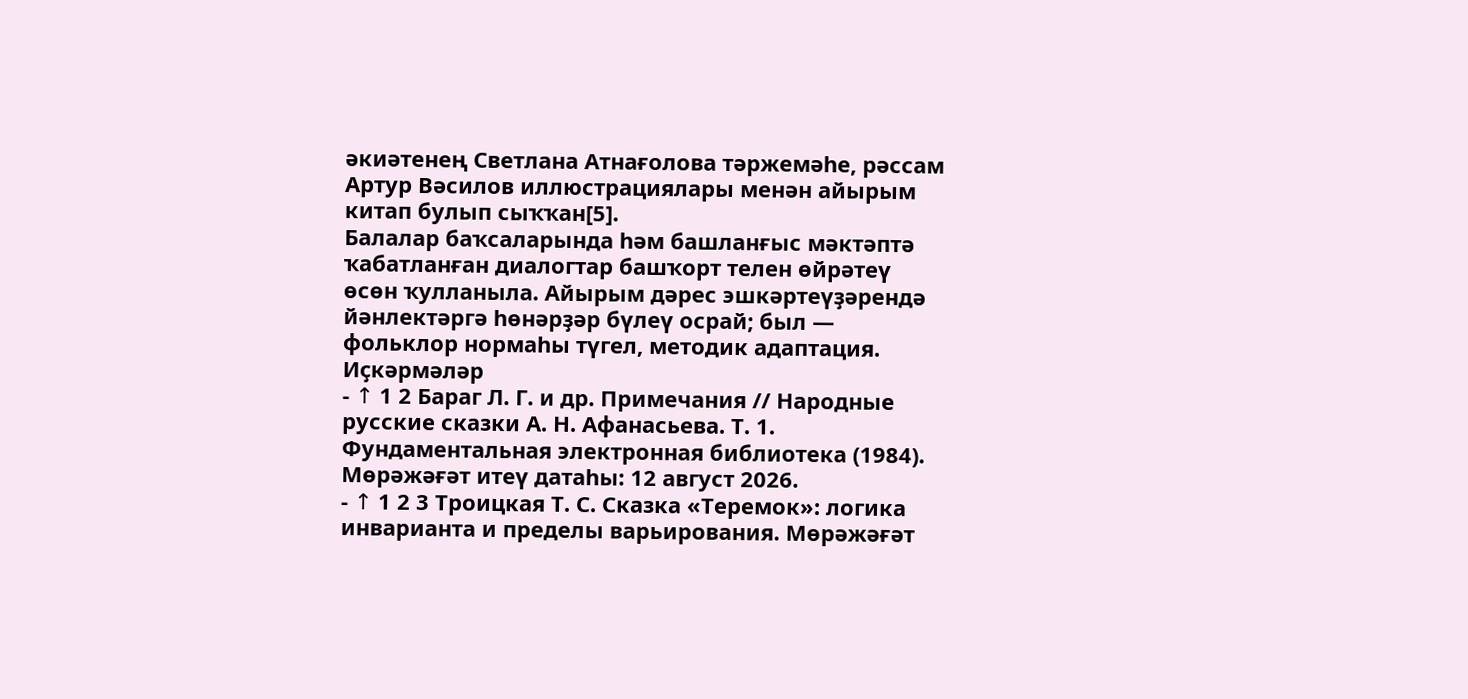әкиәтенең Светлана Атнағолова тәржемәһе, рәссам Артур Вәсилов иллюстрациялары менән айырым китап булып сыҡҡан[5].
Балалар баҡсаларында һәм башланғыс мәктәптә ҡабатланған диалогтар башҡорт телен өйрәтеү өсөн ҡулланыла. Айырым дәрес эшкәртеүҙәрендә йәнлектәргә һөнәрҙәр бүлеү осрай; был — фольклор нормаһы түгел, методик адаптация.
Иҫкәрмәләр
- ↑ 1 2 Бараг Л. Г. и др. Примечания // Народные русские сказки А. Н. Афанасьева. Т. 1. Фундаментальная электронная библиотека (1984). Мөрәжәғәт итеү датаһы: 12 август 2026.
- ↑ 1 2 3 Троицкая Т. С. Сказка «Теремок»: логика инварианта и пределы варьирования. Мөрәжәғәт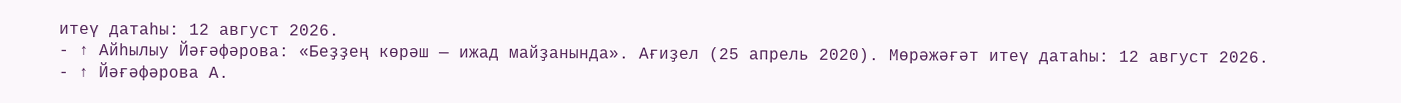итеү датаһы: 12 август 2026.
- ↑ Айһылыу Йәғәфәрова: «Беҙҙең көрәш — ижад майҙанында». Ағиҙел (25 апрель 2020). Мөрәжәғәт итеү датаһы: 12 август 2026.
- ↑ Йәғәфәрова А.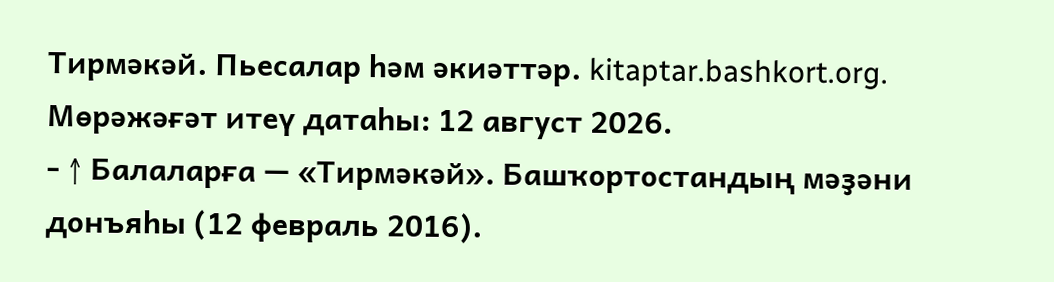Тирмәкәй. Пьесалар һәм әкиәттәр. kitaptar.bashkort.org. Мөрәжәғәт итеү датаһы: 12 август 2026.
- ↑ Балаларға — «Тирмәкәй». Башҡортостандың мәҙәни донъяһы (12 февраль 2016).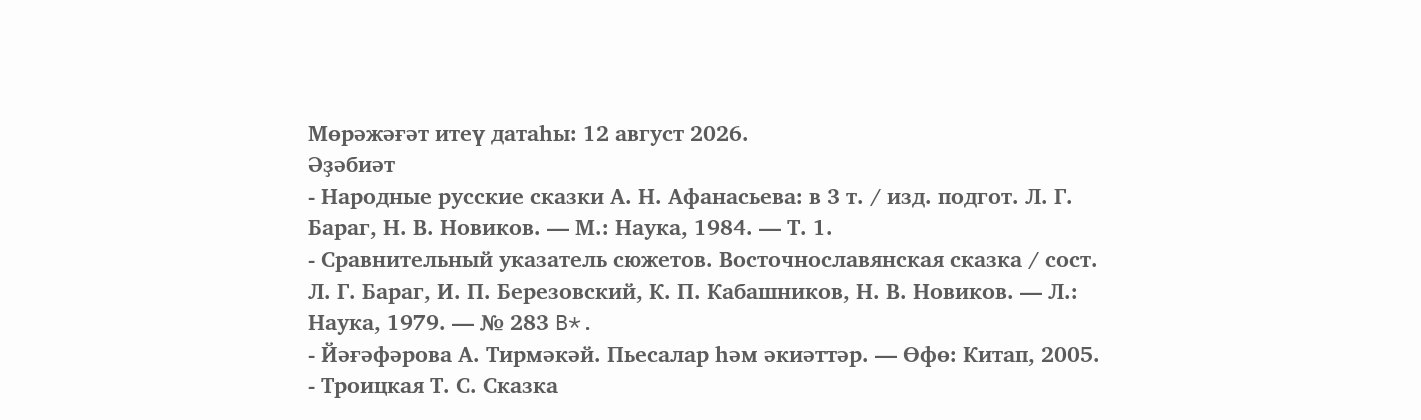Мөрәжәғәт итеү датаһы: 12 август 2026.
Әҙәбиәт
- Народные русские сказки А. Н. Афанасьева: в 3 т. / изд. подгот. Л. Г. Бараг, Н. В. Новиков. — М.: Наука, 1984. — Т. 1.
- Сравнительный указатель сюжетов. Восточнославянская сказка / сост. Л. Г. Бараг, И. П. Березовский, К. П. Кабашников, Н. В. Новиков. — Л.: Наука, 1979. — № 283 B*.
- Йәғәфәрова А. Тирмәкәй. Пьесалар һәм әкиәттәр. — Өфө: Китап, 2005.
- Троицкая Т. С. Сказка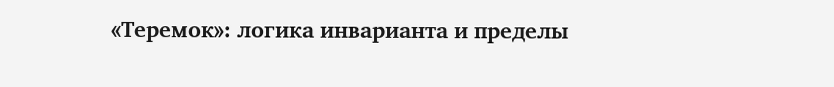«Теремок»: логика инварианта и пределы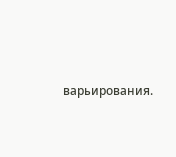варьирования.